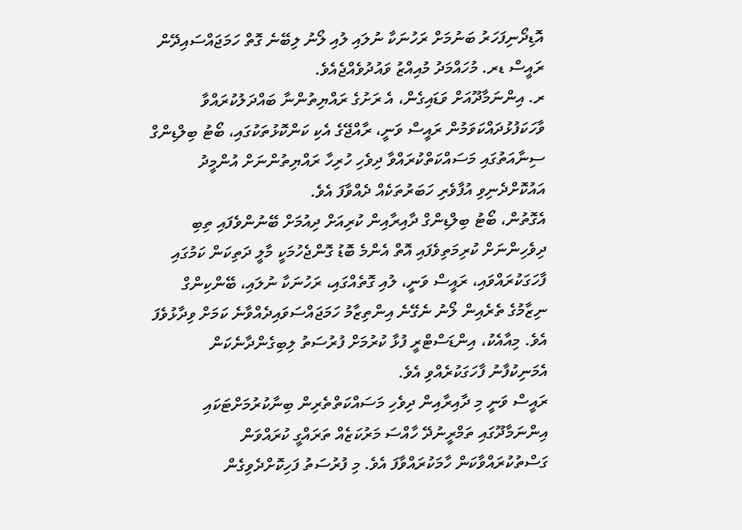އޮޑިދޯނިފަހަރު ބަނުމަށް ރަހުނަކާ ނުލައި ލުއި ލޯނު ލިބޭނެ ގޮތް ހަމަޖައްސައިދޭން ރައީސް ޑރ. މުހައްމަދު މުއިއްޒު ވައުދުވެއްޖެއެވެ.
ރ. އިންނަމާދޫއަށް ވަޑައިގެން، އެ ރަށުގެ ރައްޔިތުންނާ ބައްދަލުކުރައްވާ ވާހަކަފުޅުދައްކަވަމުން ރައީސް ވަނީ، ރާއްޖޭގެ އެކި ކަންކޮޅުތަކުގައި، ބޯޓު ބިލްޑިންގް ސިނާއަތުގައި މަސައްކަތްކުރައްވާ ދިވެހި ހުރިހާ ރައްޔިތުންނަށް އުންމީދު އައުކޮށްދެނިވި އުފާވެރި ހަބަރުތަކެއް ދެއްވާފަ އެވެ.
އެގޮތުން، ބޯޓު ބިލްޑިންގް ދާއިރާއިން ކުރިއަށް ދިއުމަށް ބޭނުންވެފައި ތިބި ދިވެހިންނަށް ކުރިމަތިވެފައި އޮތް އެންމެ ބޮޑު ގޮންޖެހުމަކީ މާލީ ދަތިކަން ކަމުގައި ފާހަގަކުރައްވައި، ރައީސް ވަނީ، ލުއި ގޮތެއްގައި، ރަހުނަކާ ނުލައި، ބޭންކިންގް ނިޒާމުގެ ތެރެއިން ލޯނު ނެގޭނެ އިންތިޒާމު ހަމަޖައްސަވައިދެއްވާނެ ކަމަށް ވިދާޅުވެފަ އެވެ. މިއާއެކު، އިންޑަސްޓްރީ ފުޅާ ކުރުމަށް ފުރުސަތު ލިބިގެންދާނެކަން އެމަނިކުފާނު ފާހަގަކުރެއްވި އެވެ.
ރައީސް ވަނީ މި ދާއިރާއިން ދިވެހި މަސައްކަތްތެރިން ބިނާކުރުމަށްޓަކައި އިންނަމާދޫގައި ތަމްރީނުދޭ ހާއްސަ މަރުކަޒެއް ތަރައްގީ ކުރައްވަން ގަސްތުކުރައްވާކަން ހާމަކުރައްވާފަ އެވެ. މި ފުރުސަތު ފަހިކޮށްދެވިގެން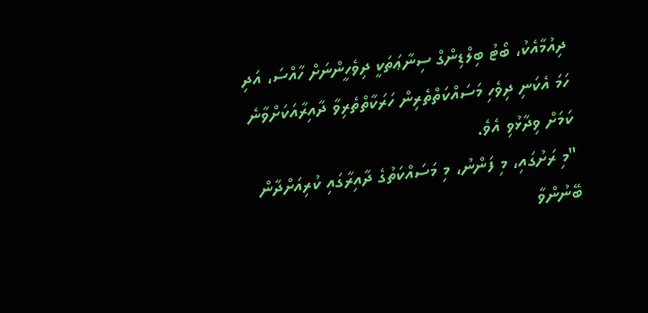ދިއުމާއެކު، ބޯޓު ބިލްޑިންގް ސިނާޢަތަކީ ދިވެހީންނަށް ހާއްސަ، އަދި ހަމަ އެކަނި ދިވެހި މަސައްކަތްތެރިން ހަރަކާތްތެރިވާ ދާއިރާއަކަށްވާނެ ކަމަށް ވިދާޅުވި އެވެ.
"މި ރަށުގައި، މި ފަންނު، މި މަސައްކަތުގެ ދާއިރާގައި ކުރިއަށްދާން ބޭނުންވާ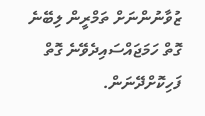ޒުވާނުންނަށް ތަމްރީން ލިބޭނެ ގޮތް ހަމަޖައްސައިދެވޭނެ ގޮތް ފަހިކޮށްދޭނަން.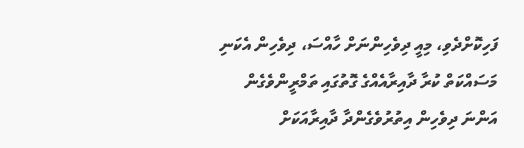ފަހިކޮށްދެވި، މިއީ ދިވެހިންނަށް ހާއްސަ، ދިވެހިން އެކަނި މަސައްކަތް ކުރާ ދާއިރާއެއްގެ ގޮތުގައި ތަމްރީންވެގެން އަންނަ ދިވެހިން އިތުރުވެގެންދާ ދާއިރާއަކަށް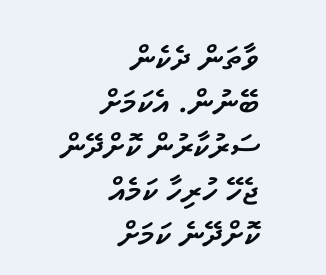ވާތަން ދެކެން ބޭނުން. އެކަމަށް ސަރުކާރުން ކޮށްދޭން ޖެހޭ ހުރިހާ ކަމެއް ކޮށްދޭނެ ކަމަށް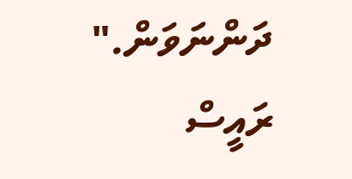ދަންނަވަން." ރައީސް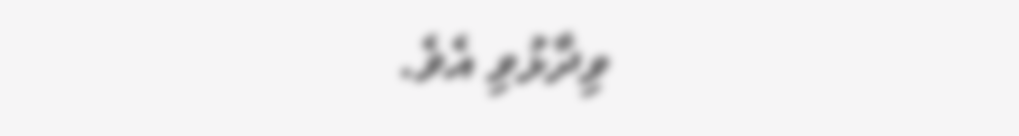ވިދާޅުވި އެވެ.